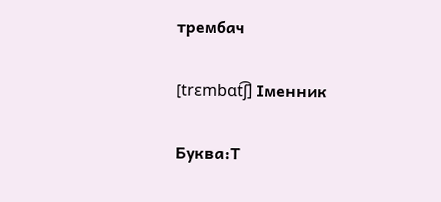трембач

[trɛmbɑt͡ʃ] Іменник

Буква:Т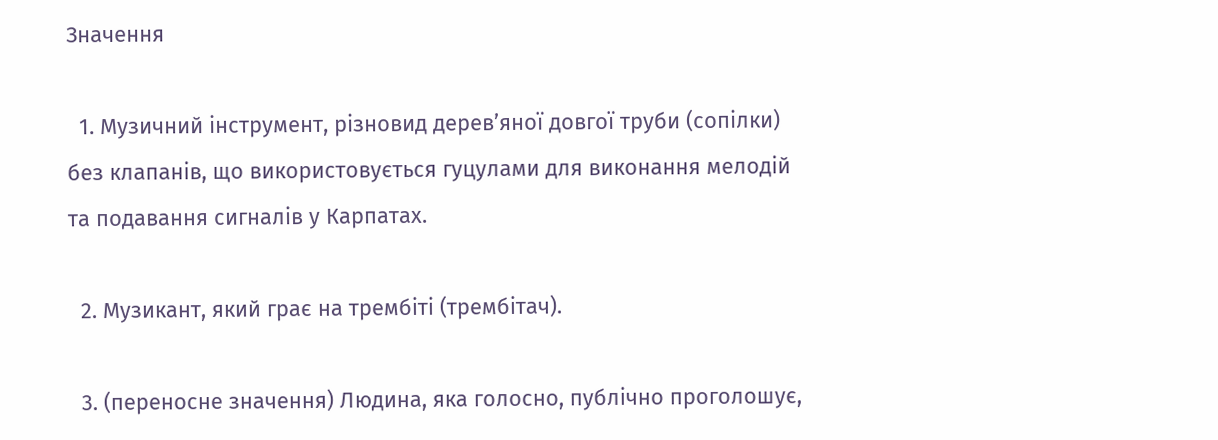Значення

  1. Музичний інструмент, різновид дерев’яної довгої труби (сопілки) без клапанів, що використовується гуцулами для виконання мелодій та подавання сигналів у Карпатах.

  2. Музикант, який грає на трембіті (трембітач).

  3. (переносне значення) Людина, яка голосно, публічно проголошує,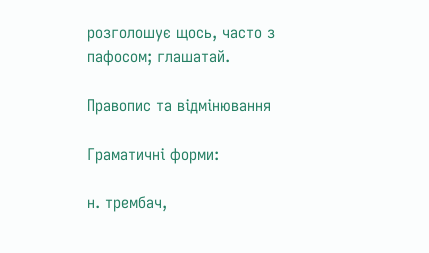розголошує щось, часто з пафосом; глашатай.

Правопис та відмінювання

Граматичні форми:

н. трембач,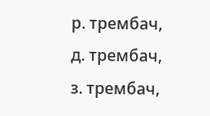р. трембач, д. трембач, з. трембач,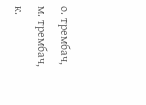о. трембач, м. трембач, к.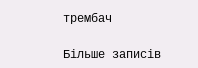трембач

Більше записів